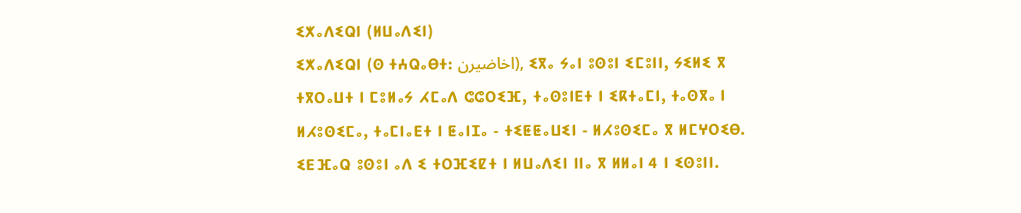ⵉⵅⴰⴷⵉⵕⵏ (ⵍⵡⴰⴷⵉⵏ)
ⵉⵅⴰⴷⵉⵕⵏ (ⵙ ⵜⵄⵕⴰⴱⵜ: اخاضيرن), ⵉⴳⴰ ⵢⴰⵏ ⵓⵙⵓⵏ ⵉⵎⵓⵏⵏ, ⵢⵉⵍⵉ ⴳ ⵜⴳⵔⴰⵡⵜ ⵏ ⵎⵓⵍⴰⵢ ⵃⵎⴰⴷ ⵛⵛⵔⵉⴼ, ⵜⴰⵙⵓⵏⴹⵜ ⵏ ⵉⴽⵜⴰⵎⵏ, ⵜⴰⵙⴳⴰ ⵏ ⵍⵃⵓⵙⵉⵎⴰ, ⵜⴰⵎⵏⴰⴹⵜ ⵏ ⵟⴰⵏⵊⴰ - ⵜⵉⵟⵟⴰⵡⵉⵏ - ⵍⵃⵓⵙⵉⵎⴰ ⴳ ⵍⵎⵖⵔⵉⴱ. ⵉⴹⴼⴰⵕ ⵓⵙⵓⵏ ⴰⴷ ⵉ ⵜⵔⴼⵉⵇⵜ ⵏ ⵍⵡⴰⴷⵉⵏ ⵏⵏⴰ ⴳ ⵍⵍⴰⵏ 4 ⵏ ⵉⵙⵓⵏⵏ.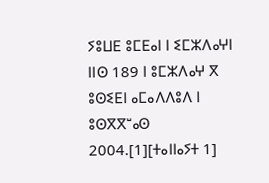ⵢⵓⵡⴹ ⵓⵎⴹⴰⵏ ⵏ ⵉⵎⵣⴷⴰⵖⵏ ⵏⵏⵙ 189 ⵏ ⵓⵎⵣⴷⴰⵖ ⴳ ⵓⵙⵉⴹⵏ ⴰⵎⴰⴷⴷⵓⴷ ⵏ ⵓⵙⴳⴳⵯⴰⵙ 2004.[1][ⵜⴰⵏⵏⴰⵢⵜ 1]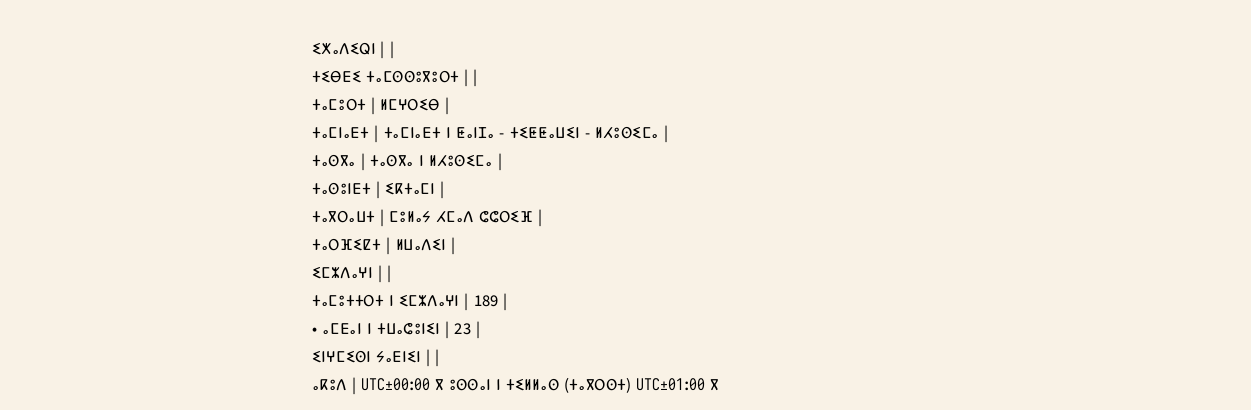ⵉⵅⴰⴷⵉⵕⵏ | |
ⵜⵉⴱⴹⵉ ⵜⴰⵎⵙⵙⵓⴳⵓⵔⵜ | |
ⵜⴰⵎⵓⵔⵜ | ⵍⵎⵖⵔⵉⴱ |
ⵜⴰⵎⵏⴰⴹⵜ | ⵜⴰⵎⵏⴰⴹⵜ ⵏ ⵟⴰⵏⵊⴰ - ⵜⵉⵟⵟⴰⵡⵉⵏ - ⵍⵃⵓⵙⵉⵎⴰ |
ⵜⴰⵙⴳⴰ | ⵜⴰⵙⴳⴰ ⵏ ⵍⵃⵓⵙⵉⵎⴰ |
ⵜⴰⵙⵓⵏⴹⵜ | ⵉⴽⵜⴰⵎⵏ |
ⵜⴰⴳⵔⴰⵡⵜ | ⵎⵓⵍⴰⵢ ⵃⵎⴰⴷ ⵛⵛⵔⵉⴼ |
ⵜⴰⵔⴼⵉⵇⵜ | ⵍⵡⴰⴷⵉⵏ |
ⵉⵎⵣⴷⴰⵖⵏ | |
ⵜⴰⵎⵓⵜⵜⵔⵜ ⵏ ⵉⵎⵣⴷⴰⵖⵏ | 189 |
• ⴰⵎⴹⴰⵏ ⵏ ⵜⵡⴰⵛⵓⵏⵉⵏ | 23 |
ⵉⵏⵖⵎⵉⵙⵏ ⵢⴰⴹⵏⵉⵏ | |
ⴰⴽⵓⴷ | UTC±00:00 ⴳ ⵓⵙⵙⴰⵏ ⵏ ⵜⵉⵍⵍⴰⵙ (ⵜⴰⴳⵔⵙⵜ) UTC±01:00 ⴳ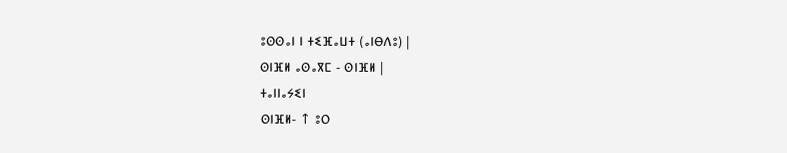ⵓⵙⵙⴰⵏ ⵏ ⵜⵉⴼⴰⵡⵜ (ⴰⵏⴱⴷⵓ) |
ⵙⵏⴼⵍ ⴰⵙⴰⴳⵎ - ⵙⵏⴼⵍ |
ⵜⴰⵏⵏⴰⵢⵉⵏ
ⵙⵏⴼⵍ- ↑ ⵓⵔ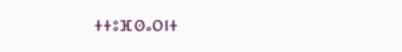ⵜⵜⵓⴼⵙⴰⵔⵏⵜ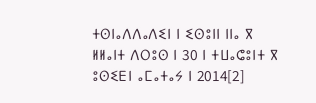ⵜⵙⵏⴰⴷⴷⴰⴷⵉⵏ ⵏ ⵉⵙⵓⵏⵏ ⵏⵏⴰ ⴳ ⵍⵍⴰⵏⵜ ⴷⵔⵓⵙ ⵏ 30 ⵏ ⵜⵡⴰⵛⵓⵏⵜ ⴳ ⵓⵙⵉⴹⵏ ⴰⵎⴰⵜⴰⵢ ⵏ 2014[2]